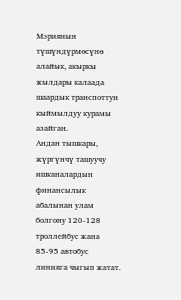Мэриянын түшүндүрмөсүнө алайык, акыркы жылдары калаада шаардык транспоттун кыймылдуу курамы азайган.
Андан тышкары, жүргүнчү ташуучу ишканалардын финансылык абалынан улам болгону 120-128 троллейбус жана 85-95 автобус линияга чыгып жатат.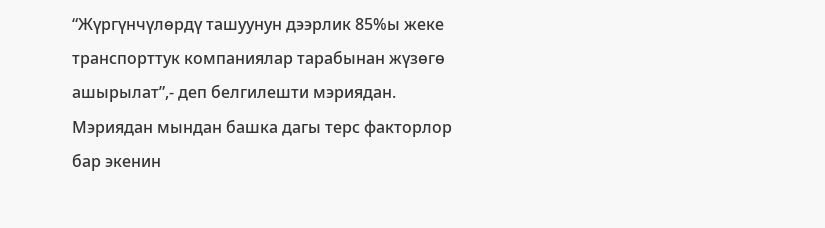“Жүргүнчүлөрдү ташуунун дээрлик 85%ы жеке транспорттук компаниялар тарабынан жүзөгө ашырылат”,- деп белгилешти мэриядан.
Мэриядан мындан башка дагы терс факторлор бар экенин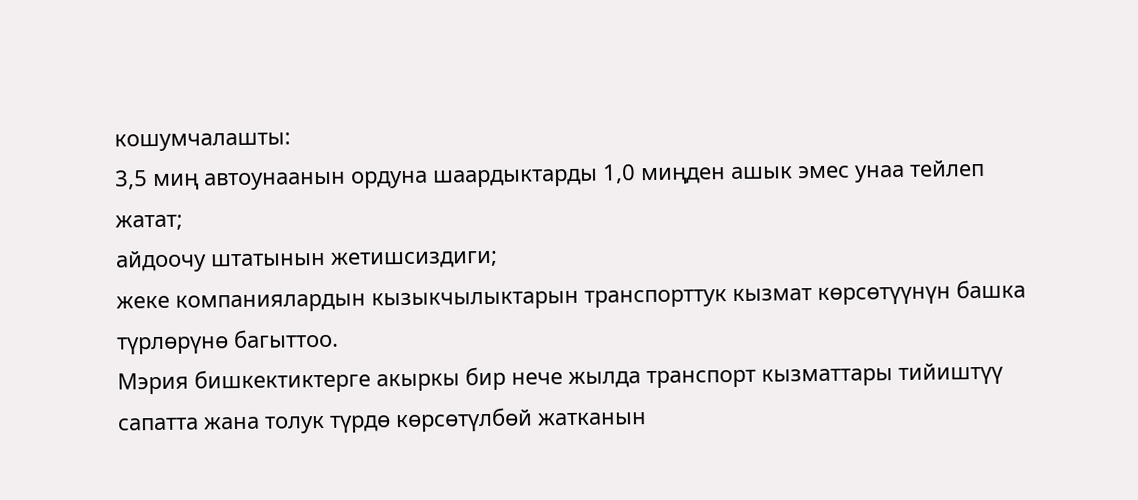кошумчалашты:
3,5 миң автоунаанын ордуна шаардыктарды 1,0 миңден ашык эмес унаа тейлеп жатат;
айдоочу штатынын жетишсиздиги;
жеке компаниялардын кызыкчылыктарын транспорттук кызмат көрсөтүүнүн башка түрлөрүнө багыттоо.
Мэрия бишкектиктерге акыркы бир нече жылда транспорт кызматтары тийиштүү сапатта жана толук түрдө көрсөтүлбөй жатканын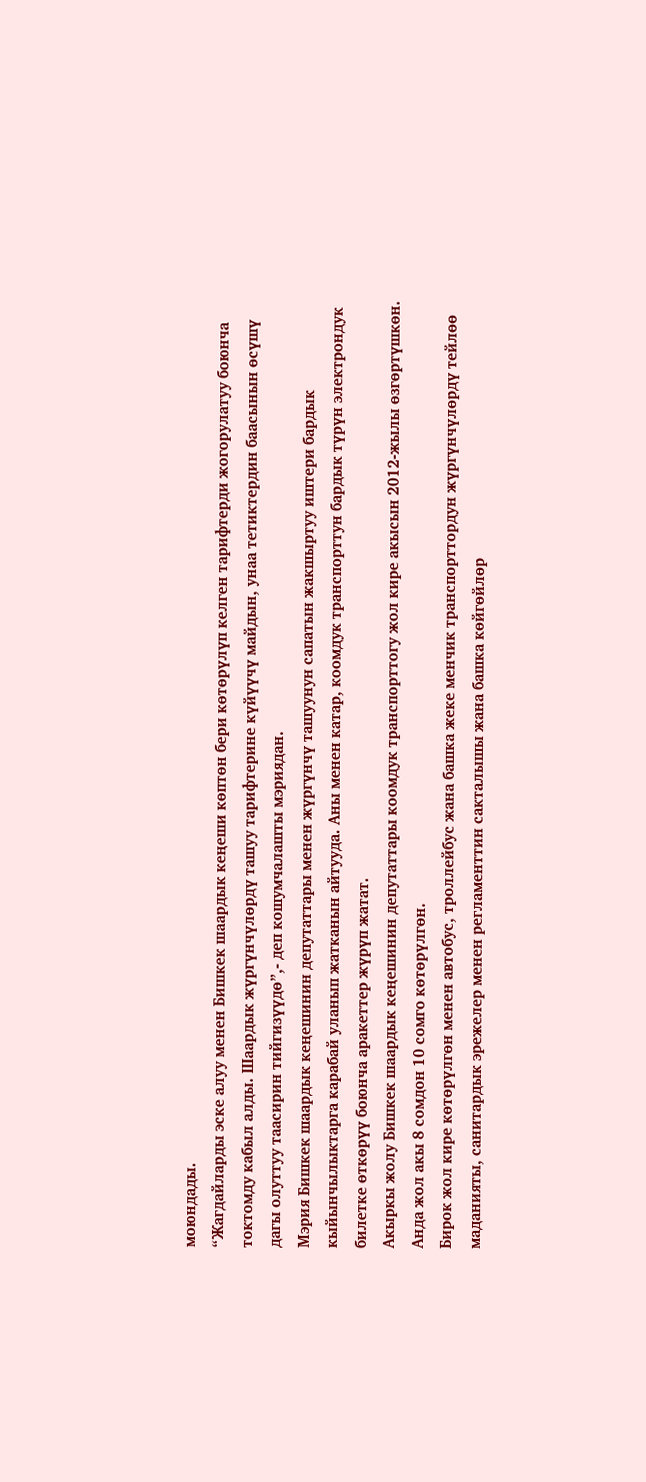моюндады.
“Жагдайларды эске алуу менен Бишкек шаардык кеңеши көптөн бери көтөрүлүп келген тарифтерди жогорулатуу боюнча токтомду кабыл алды. Шаардык жүргүнчүлөрдү ташуу тарифтерине күйүүчү майдын, унаа тетиктердин баасынын өсүшү дагы олуттуу таасирин тийгизүүдө”,- деп кошумчалашты мэриядан.
Мэрия Бишкек шаардык кеңешинин депутаттары менен жүргүнчү ташуунун сапатын жакшыртуу иштери бардык кыйынчылыктарга карабай уланып жатканын айтууда. Аны менен катар, коомдук транспорттун бардык түрүн электрондук билетке өткөрүү боюнча аракеттер жүрүп жатат.
Акыркы жолу Бишкек шаардык кеңешинин депутаттары коомдук транспорттогу жол кире акысын 2012-жылы өзгөртүшкөн. Анда жол акы 8 сомдон 10 сомго көтөрүлгөн.
Бирок жол кире көтөрүлгөн менен автобус, троллейбус жана башка жеке менчик транспорттордун жүргүнчүлөрдү тейлөө маданияты, санитардык эрежелер менен регламенттин сакталышы жана башка көйгөйлөр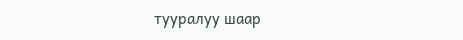тууралуу шаар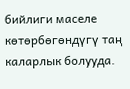бийлиги маселе көтөрбөгөндүгү таң каларлык болууда.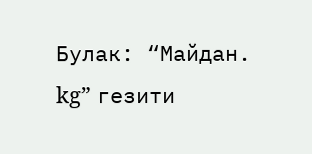Булак: “Майдан. kg” гезити